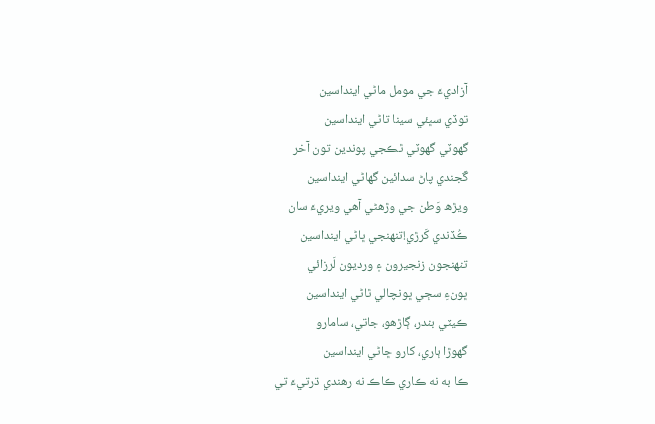آزاديءَ جي مومل ماڻي اينداسين
توڏي سڀئي سينا تاڻي اينداسين
گهوٽي گهوٽي ٿڪجي پوندين تون آخر
گَجندي پاڻ سدائين گهاڻي اينداسين
ويڙھ وَطن جي وڙهڻي آهي ويريءَ سان
ڪُڏندي کَرڙي!تنھنجي ڀاڻي اينداسين
تنھنجون زنجيرون ۽ ورديون لَرزائي
ڀونءِ سڄي ڀونچالي ٿاڻي اينداسين
ڪيٽي بندر، ڳاڙهو، جاتي، سامارو
گهوڙا ٻاري، کارو ڇاڻي اينداسين
ڪا به نه ڪاري ڪاڪ نه رهندي ڌرتيءَ تي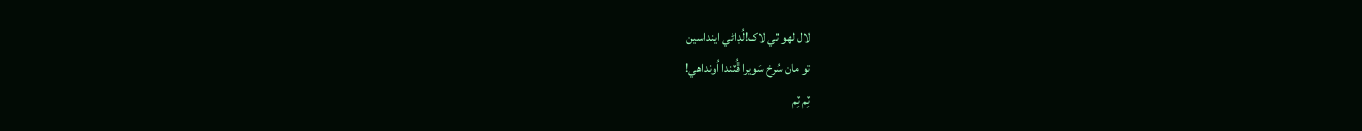لال لھو ٿي لاک!لُڊاڻي اينداسين
تو مان سُرخ سَويرا ڦُٽندا اُونداهي!
ٽِم ٽِم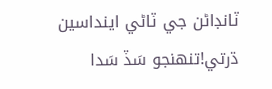ٽانڊاڻن جي ٽاڻي اينداسين
ڌرتي!تنھنجو سَڏ سَدا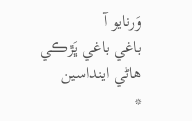وَرنايو آ
باغي باغي ڀَڙڪي هاڻي اينداسين
*